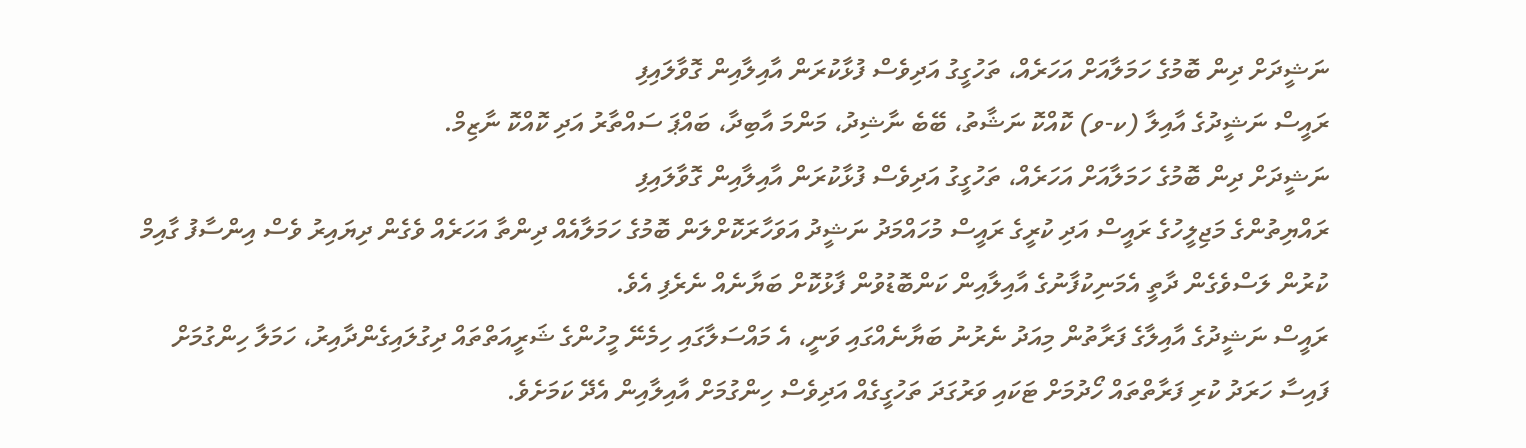ނަޝީދަށް ދިން ބޮމުގެ ހަމަލާއަށް އަހަރެއް، ތަހުގީގު އަދިވެސް ފުޅާކުރަން އާއިލާއިން ގޮވާލައިފި
ރައީސް ނަޝީދުގެ އާއިލާ (ކ-ވ) ކޮއްކޮ ނަޝާތު، ބޭބެ ނާޝިދު، މަންމަ އާބިދާ، ބައްޕަ ސައްތާރު އަދި ކޮއްކޮ ނާޒިމް.
ނަޝީދަށް ދިން ބޮމުގެ ހަމަލާއަށް އަހަރެއް، ތަހުގީގު އަދިވެސް ފުޅާކުރަން އާއިލާއިން ގޮވާލައިފި
ރައްޔިތުންގެ މަޖިލީހުގެ ރައީސް އަދި ކުރީގެ ރައީސް މުހައްމަދު ނަޝީދު އަވަހާރަކޮށްލަން ބޮމުގެ ހަމަލާއެއް ދިންތާ އަހަރެއް ވެގެން ދިޔައިރު ވެސް އިންސާފު ގާއިމް ކުރުން ލަސްވެގެން ދާތީ އެމަނިކުފާނުގެ އާއިލާއިން ކަންބޮޑުވުން ފާޅުކޮށް ބަޔާނެއް ނެރެފި އެވެ.
ރައީސް ނަޝީދުގެ އާއިލާގެ ފަރާތުން މިއަދު ނެރުނު ބަޔާނެއްގައި ވަނީ، އެ މައްސަލާގައި ހިމެނޭ މީހުންގެ ޝަރީއަތްތައް ދިގުލައިގެންދާއިރު، ހަމަލާ ހިންގުމަށް ފައިސާ ހަރަދު ކުރި ފަރާތްތައް ހޯދުމަށް ޓަކައި ވަރުގަދަ ތަހުގީގެއް އަދިވެސް ހިންގުމަށް އާއިލާއިން އެދޭ ކަމަށެވެ.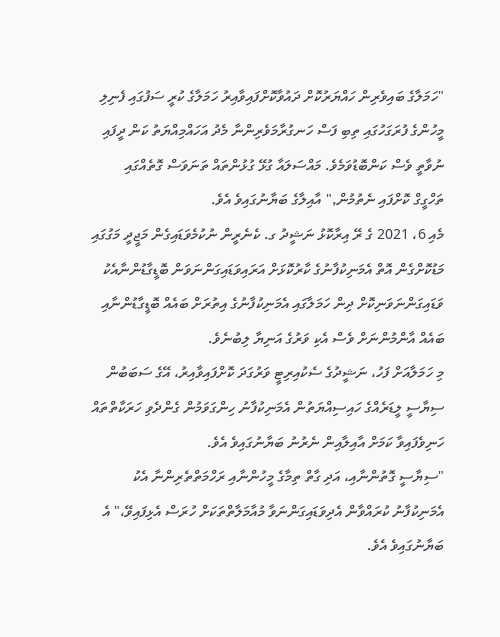"ހަމަލާގެ ބައިވެރިން ހައްޔަރުކޮށް ދައުވާކޮށްފައިވާއިރު ހަމަލާގެ ކުރީ ސަފުގައި ފެނިލި މީހުންގެ ފުރަގަހުގައި ތިބި ފަސް ހަނގުރާމަވެރިންނާ މެދު އަހައްމިއްޔަތު ކަން ދީފައި ނުވާތީ ވެސް ކަންބޮޑުވަމެވެ. މައްސަލައާ ގުޅޭ ގުޅުންތައް ތަނަވަސް ގޮތެއްގައި ތަހްގީގް ކޮށްފައި ނެތުމުން," އާއިލާގެ ބަޔާނުގައިވެ އެވެ.
މެއި 6، 2021 ގެ ރޭ އިރާކޮޅު ނަޝީދު ގ. ކެނެރީން ނުކުމެވަޑައިގެން މަޖީދީ މަގުގައި މަޑުކޮށްގެން އޮތް އެމަނިކުފާނުގެ ކާރުކޮޅަށް އަރައިވަޑައިގަންނަވަން ބޮޑީގާޑުންނާއެކު ވަޑައިގަންނަވަނިކޮށް ދިން ހަމަލާގައި އެމަނިކުފާނުގެ އިތުރަށް ބައެއް ބޮޑީގާޑުންނާއި ބައެއް އާންމުންނަށް ވެސް އެކި ވަރުގެ އަނިޔާ ލިބުނެވެ.
މި ހަމަލާއަށް ފަހު، ނަޝީދުގެ ސެކުއިރިޓީ ވަރުގަދަ ކޮށްފައިވާއިރު، އޭގެ ސަބަބުން ސިޔާސީ ލީޑަރެއްގެ ހައިސިއްޔަތުން އެމަނިކުފާނު ހިންގަވަމުން ގެންދެވި ހަރަކާތްތައް ހަނިވެފައިވާ ކަމަށް އާއިލާއިން ނެރުނު ބަޔާނުގައިވެ އެވެ.
"ސިޔާސީ ގޮތުންނާއި، އަދި ގާތް ތިމާގެ މީހުންނާއި ރަހްމަތްތެރިންނާ އެކު އެމަނިކުފާނު ކުރައްވާން އެދިވަޑައިގަންނަވާ މުއާމަލާތްތަކަށް ހުރަސް އެޅިފައިވޭ،" އެ ބަޔާނުގައިވެ އެވެ.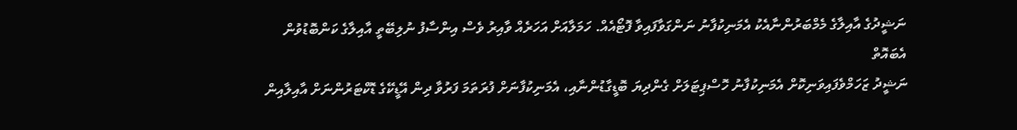ނަޝީދުގެ އާއިލާގެ މެމްބަރުންނާއެކު އެމަނިކުފާނު ނަންގަވާފައިވާ ފޮޓޯއެއް. ހަމަލާއަށް އަހަރެއް ވާއިރު ވެސް އިންސާފު ނުލިބޭތީ އާއިލާގެ ކަންބޮޑުވުން އެބައޮތް
ނަޝީދު ޒަހަމްވެފައިވަނިކޮށް އެމަނިކުފާނު ހޮސްޕިޓަލަށް ގެންދިޔަ ބޮޑީގާޑުންނާއި، އެމަނިކުފާނަށް ފުރަތަމަ ފަރުވާ ދިން އޭޑީކޭގެ ޑޮކްޓަރުންނަށް އާއިލާއިން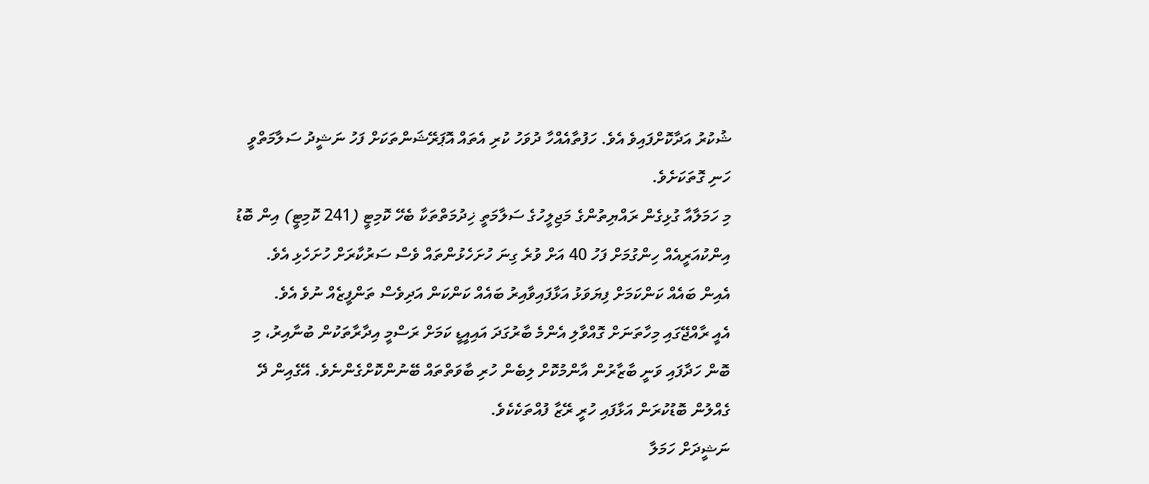ޝުކުރު އަދާކޮށްފައިވެ އެވެ. ހަފުތާއެއްހާ ދުވަހު ކުރި އެތައް އޮޕަރޭޝަންތަކަށް ފަހު ނަޝީދު ސަލާމަތްވީ ހަނި ގޮތަކަށެވެ.
މި ހަމަލާއާ ގުޅިގެން ރައްޔިތުންގެ މަޖިލީހުގެ ސަލާމަތީ ޚިދުމަތްތަކާ ބެހޭ ކޮމިޓީ (241 ކޮމިޓީ) އިން ބޮޑު އިންކުއަރީއެއް ހިންގުމަށް ފަހު 40 އަށް ވުރެ ގިނަ ހުށަހެޅުންތައް ވެސް ސަރުކާރަށް ހުށަހެޅި އެވެ. އެއިން ބައެއް ކަންކަމަށް ފިޔަވަޅު އަޅާފައިވާއިރު ބައެއް ކަންކަން އަދިވެސް ތަންފީޒެއް ނުވެ އެވެ.
އެއީ ރާއްޖޭގައި މިހާތަނަށް ގޮއްވާލި އެންމެ ބާރުގަދަ އައިއީޑީ ކަމަށް ރަސްމީ އިދާރާތަކުން ބުނާއިރު، މި ބޮން ހަދާފައި ވަނީ ބާޒާރުން އާންމުކޮށް ލިބެން ހުރި ބާވަތްތައް ބޭނުންކޮށްގެންނެވެ. އޭގެއިން ދޭ ގެއްލުން ބޮޑުކުރަން އަޅާފައި ހުރީ ރޭޒާ ފުއްތަކެކެވެ.
ނަޝީދަށް ހަމަލާ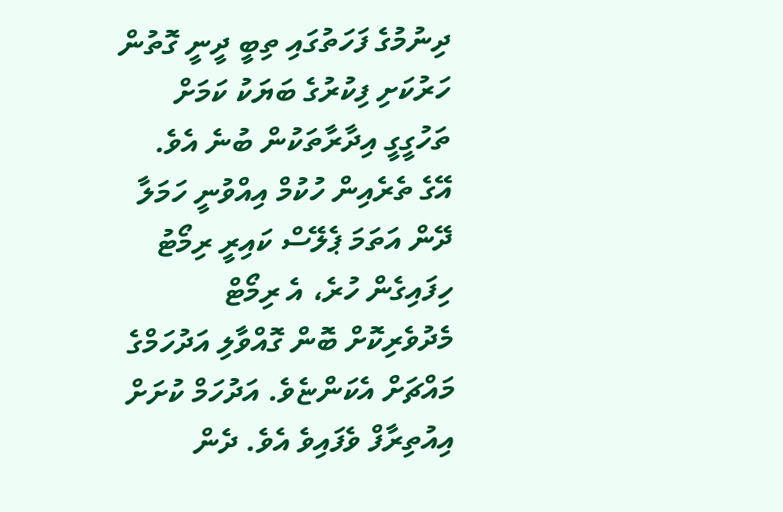ދިނުމުގެ ފަހަތުގައި ތިބީ ދީނީ ގޮތުން ހަރުކަށި ފިކުރުގެ ބަޔަކު ކަމަށް ތަހުގީގީ އިދާރާތަކުން ބުނެ އެވެ. އޭގެ ތެރެއިން ހުކުމް އިއްވުނީ ހަމަލާ ދޭން އަތަމަ ޕެލޭސް ކައިރީ ރިމޯޓު ހިފައިގެން ހުރެ، އެ ރިމޯޓް މެދުވެރިކޮށް ބޮން ގޮއްވާލި އަދުހަމްގެ މައްޗަށް އެކަންޏެވެ. އަދުހަމް ކުށަށް އިއުތިރާފް ވެފައިވެ އެވެ. ދެން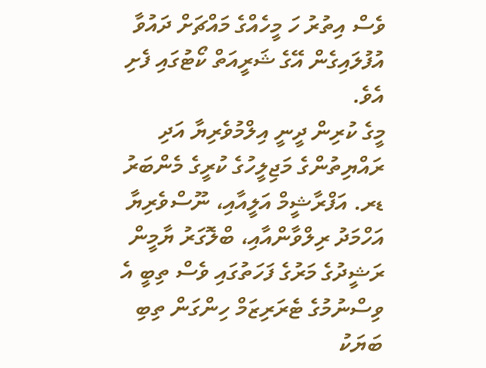ވެސް އިތުރު ހަ މީހެއްގެ މައްޗަށް ދައުވާ އުފުލައިގެން އޭގެ ޝަރީއަތް ކޯޓުގައި ފެށި އެވެ.
މީގެ ކުރިން ދީނީ އިލްމުވެރިޔާ އަދި ރައްޔިތުންގެ މަޖިލީހުގެ ކުރީގެ މެންބަރު ޑރ. އަފްރާޝީމް އަލީއާއި، ނޫސްވެރިޔާ އަހްމަދު ރިލްވާންއާއި، ބްލޮގަރު ޔާމީން ރަޝީދުގެ މަރުގެ ފަހަތުގައި ވެސް ތިބީ އެ ވިސްނުމުގެ ޓެރަރިޒަމް ހިންގަން ތިބި ބަޔަކު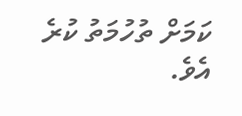ކަމަށް ތުހުމަތު ކުރެ އެވެ.